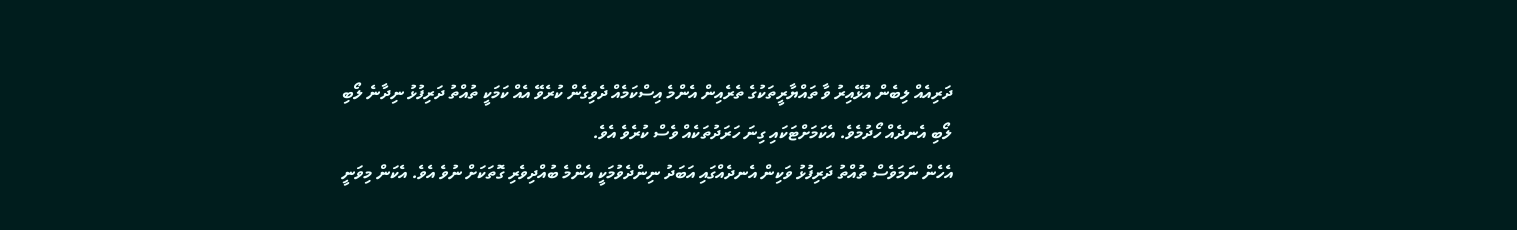ދަރިއެއް ލިބެން އުޅޭއިރު ވާ ތައްޔާރީތަކުގެ ތެރެއިން އެންމެ އިސްކަމެއް ދެވިގެން ކުރެވޭ އެއް ކަމަކީ ތުއްތު ދަރިފުޅު ނިދާނެ ލޯބި ލޯބި އެނދެއް ހޯދުމެވެ. އެކަމަށްޓަކައި ގިނަ ހަރަދުތަކެއް ވެސް ކުރެވެ އެވެ.
އެހެން ނަމަވެސް ތުއްތު ދަރިފުޅު ވަކިން އެނދެއްގައި އަބަދު ނިންދެވުމަކީ އެންމެ ބުއްދިވެރި ގޮތަކަށް ނުވެ އެވެ. އެކަން މިވަނީ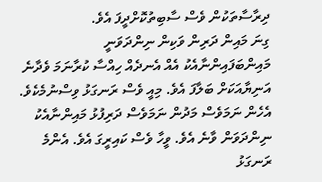ދިރާސާތަކުން ވެސް ސާބިތުކޮށްދީފަ އެވެ.
ގިނަ މައިން ދަރިން ވަކިން ނިންދަވަނީ މައިންބަފައިންނާއެކު އެއް އެނދެއް ހިއްސާ ކުރާނަމަ ވެދާނެ އަނިޔާއަކަށް ބަލާފަ އެވެ. މިއީ ވެސް ރަނގަޅު ވިސްނުމެކެވެ.
އެހެން ނަމަވެސް މަދުން ނަމަވެސް ދަރިފުޅު މައިންނާއެކު ނިންދަވަން ވާނެ އެވެ. ވީހާ ވެސް ކައިރީގަ އެވެ. އެންމެ ރަނގަޅު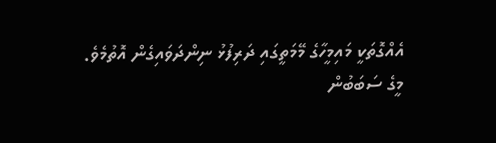އެއްގޮތަކީ މައިމީހާގެ މޭމަތީގައި ދަރިފުޅު ނިންދަވައިގެން އޮތުމެވެ.
މީގެ ސަބަބުން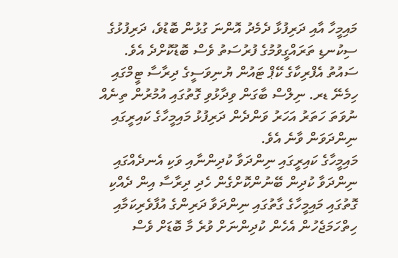މައިމީހާ އާއި ދަރިފުޅާ ދެމެދު އޮންނަ ގުޅުން ބޮޑުވެ، ދަރިފުޅުގެ ސިކުނޑި ތަރައްގީވުމުގެ ފުރުސަތު ވެސް ބޮޑުކޮށްދެ އެވެ.
ސައުތު އެފްރިކާގެ ކޭޕް ޓައުން ޔުނިވަސީގެ ދިރާސާ ޓީމްގައި ހިމެނޭ ޑރ. ނިލްސް ބާގަން ވިދާޅުވި ގޮތުގައި އުމުރުން ތިނެއް ނުވަތަ ހަތަރު އަހަރު ވަންދެން ދަރިފުޅު މައިމީހާގެ ކައިރީގައި ނިންދަވަން ވާނެ އެވެ.
މައިމީހާގެ ކައިރީގައި ނިންދަވާ ކުދިންނާއި ވަކި އެނދެއްގައި ނިންދަވާ ކުދިން ބޭނުންކޮށްގެން ހެދި ދިރާސާ އިން ދެއްކި ގޮތުގައި މައިމީހާގެ ގާތުގައި ނިންދަވާ ދަރިންގެ އުފާވެރިކަމާއި ހިތްހަމަޖެހުން އެހެން ކުދިންނަށް ވުރެ މާ ބޮޑަށް ވެސް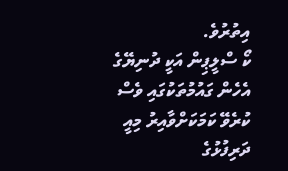އިތުރުވެ.
ކޯ ސްލީޕިން އަކީ ދުނިޔޭގެ އެހެން ގައުމުތަކުގައި ވެސް ކުރެވޭ ކަމަކަށްވާއިރު މިއީ ދަރިފުޅުގެ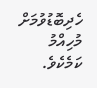ހެދިބޮޑުވުމަށް މުހިއްމު ކަމެކެވެ.